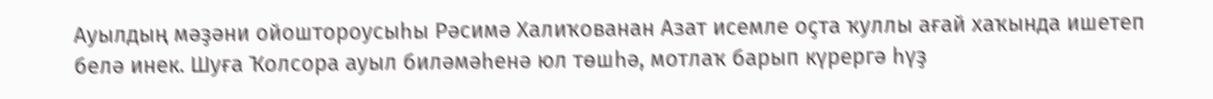Ауылдың мәҙәни ойоштороусыһы Рәсимә Халиҡованан Азат исемле оҫта ҡуллы ағай хаҡында ишетеп белә инек. Шуға Ҡолсора ауыл биләмәһенә юл төшһә, мотлаҡ барып күрергә һүҙ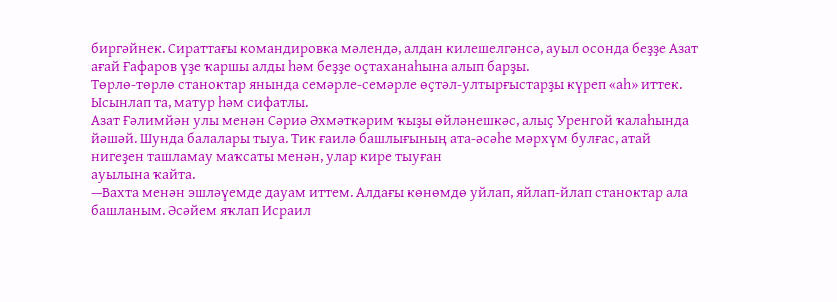биргәйнек. Сираттағы командировка мәлендә, алдан килешелгәнсә, ауыл осонда беҙҙе Азат ағай Ғафаров үҙе ҡаршы алды һәм беҙҙе оҫтаханаһына алып барҙы.
Төрлө-төрлө станоктар янында семәрле-семәрле өҫтәл-ултырғыстарҙы күреп «аһ» иттек. Ысынлап та, матур һәм сифатлы.
Азат Ғәлимйән улы менән Сәриә Әхмәткәрим ҡыҙы өйләнешкәс, алыҫ Уренгой ҡалаһында йәшәй. Шунда балалары тыуа. Тик ғаилә башлығының ата-әсәһе мәрхүм булғас, атай нигеҙен ташламау маҡсаты менән, улар кире тыуған
ауылына ҡайта.
—Вахта менән эшләүемде дауам иттем. Алдағы көнөмдө уйлап, яйлап-йлап станоктар ала башланым. Әсәйем яҡлап Исраил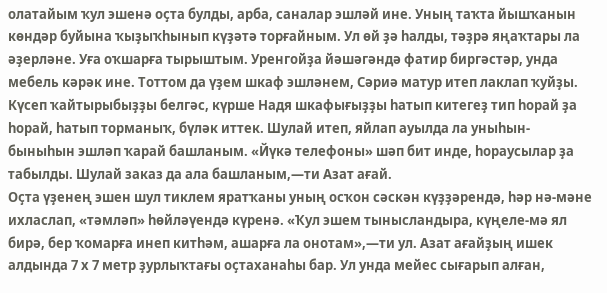олатайым ҡул эшенә оҫта булды, арба, саналар эшләй ине. Уның таҡта йышҡанын көндәр буйына ҡыҙыҡһынып күҙәтә торғайным. Ул өй ҙә һалды, тәҙрә яңаҡтары ла әҙерләне. Уға оҡшарға тырыштым. Уренгойҙа йәшәгәндә фатир биргәстәр, унда мебель кәрәк ине. Тоттом да үҙем шкаф эшләнем, Сәриә матур итеп лаклап ҡуйҙы. Күсеп ҡайтырыбыҙҙы белгәс, күрше Надя шкафығыҙҙы һатып китегеҙ тип һорай ҙа һорай, һатып торманыҡ, бүләк иттек. Шулай итеп, яйлап ауылда ла уныһын-быныһын эшләп ҡарай башланым. «Йүкә телефоны» шәп бит инде, һораусылар ҙа табылды. Шулай заказ да ала башланым,—ти Азат ағай.
Оҫта үҙенең эшен шул тиклем яратҡаны уның осҡон сәскән күҙҙәрендә, һәр нә-мәне ихласлап, «тәмләп» һөйләүендә күренә. «Ҡул эшем тынысландыра, күңеле-мә ял бирә, бер ҡомарға инеп китһәм, ашарға ла онотам»,—ти ул. Азат ағайҙың ишек алдында 7 х 7 метр ҙурлыҡтағы оҫтаханаһы бар. Ул унда мейес сығарып алған,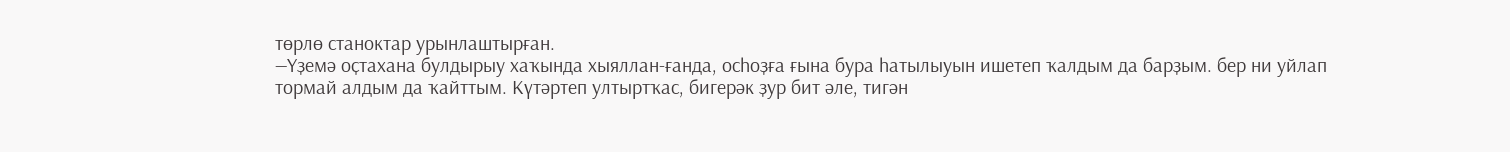төрлө станоктар урынлаштырған.
—Үҙемә оҫтахана булдырыу хаҡында хыяллан-ғанда, осһоҙға ғына бура һатылыуын ишетеп ҡалдым да барҙым. бер ни уйлап тормай алдым да ҡайттым. Күтәртеп ултыртҡас, бигерәк ҙур бит әле, тигән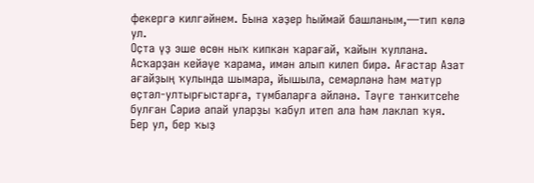фекергә килгәйнем. Бына хәҙер һыймай башланым,—тип көлә ул.
Оҫта үҙ эше өсөн ныҡ кипкән ҡарағай, ҡайын ҡуллана. Асҡарҙан кейәүе ҡарама, имән алып килеп бирә. Ағастар Азат ағайҙың ҡулында шымара, йышыла, семәрләнә һәм матур өҫтәл-ултырғыстарға, тумбаларға әйләнә. Тәүге тәнҡитсеһе булған Сәриә апай уларҙы ҡабул итеп ала һәм лаклап ҡуя.
Бер ул, бер ҡыҙ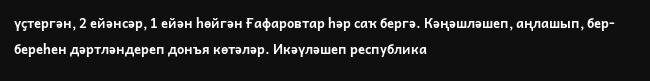үҫтергән, 2 ейәнсәр, 1 ейән һөйгән Ғафаровтар һәр саҡ бергә. Кәңәшләшеп, аңлашып, бер-береһен дәртләндереп донъя көтәләр. Икәүләшеп республика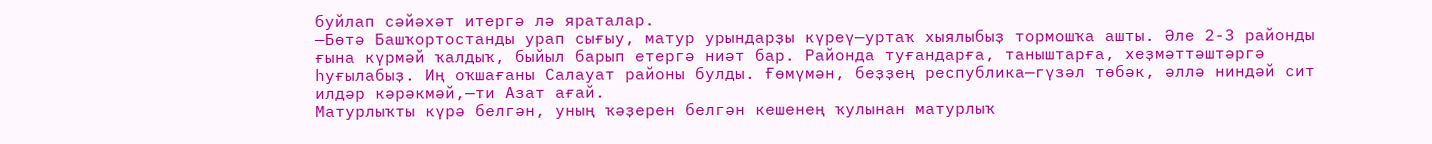буйлап сәйәхәт итергә лә яраталар.
—Бөтә Башҡортостанды урап сығыу, матур урындарҙы күреү—уртаҡ хыялыбыҙ тормошҡа ашты. Әле 2-3 районды ғына күрмәй ҡалдыҡ, быйыл барып етергә ниәт бар. Районда туғандарға, таныштарға, хеҙмәттәштәргә һуғылабыҙ. Иң оҡшағаны Салауат районы булды. Ғөмүмән, беҙҙең республика—гүзәл төбәк, әллә ниндәй сит илдәр кәрәкмәй,—ти Азат ағай.
Матурлыҡты күрә белгән, уның ҡәҙерен белгән кешенең ҡулынан матурлыҡ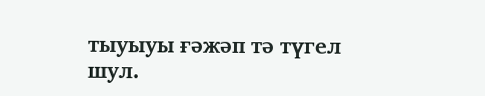тыуыуы ғәжәп тә түгел шул.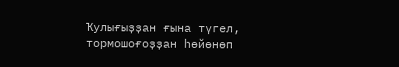Ҡулығыҙҙан ғына түгел, тормошоғоҙҙан һөйөнөп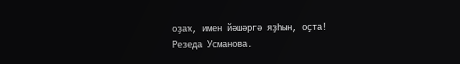оҙаҡ, имен йәшәргә яҙһын, оҫта!
Резеда Усманова.